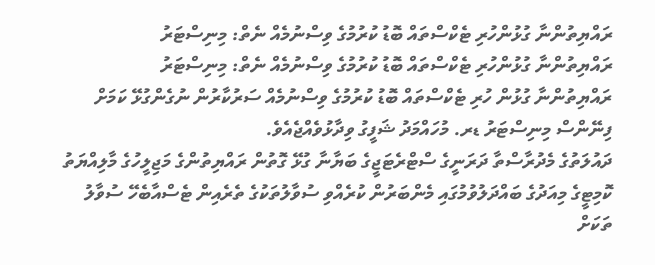ރައްޔިތުންނާ ގުޅުންހުރި ޓެކްސްތައް ބޮޑު ކުރުމުގެ ވިސްނުމެއް ނެތް: މިނިސްޓަރު
ރައްޔިތުންނާ ގުޅުންހުރި ޓެކްސްތައް ބޮޑު ކުރުމުގެ ވިސްނުމެއް ނެތް: މިނިސްޓަރު
ރައްޔިތުންނާ ގުޅުން ހުރި ޓެކްސްތައް ބޮޑު ކުރުމުގެ ވިސްނުމެއް ސަރުކާރުން ނުގެންގުޅޭ ކަމަށް ފިނޭންސް މިނިސްޓަރު ޑރ. މުހައްމަދު ޝަފީގު ވިދާޅުވެއްޖެއެވެ.
ދައުލަތުގެ މެދުރާސްތާ ދަރަނީގެ ސްޓްރެޓަޖީގެ ބަޔާނާ ގުޅޭ ގޮތުން ރައްޔިތުންގެ މަޖިލީހުގެ މާލިއްޔަތު ކޮމިޓީގެ މިއަދުގެ ބައްދަލުވުމުގައި މެންބަރުން ކުރެއްވި ސުވާލުތަކުގެ ތެރެއިން ޓެސްއާބެހޭ ސުވާލު ތަކަށް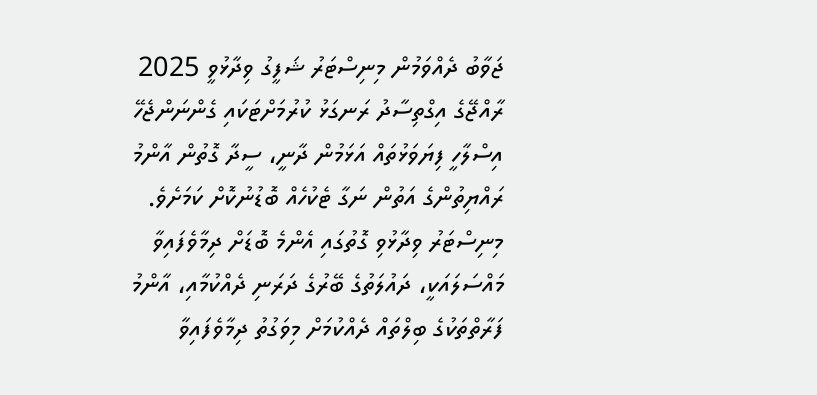ޖަވާބު ދެއްވަމުން މިނިސްޓަރު ޝަފީގު ވިދާޅުވީ 2025 ރާއްޖޭގެ އިގްތިސާދު ރަނގަޅު ކުރުމަށްޓަކައި ގެންނަންޖެހޭ އިސްލާހީ ފިޔަވަޅުތައް އަޅަމުން ދާނީ، ސީދާ ގޮތުން އާންމު ރައްޔިތުންގެ އަތުން ނަގާ ޓެކުހެއް ބޮޑުނުކޮށް ކަމަށެވެ.
މިނިސްޓަރު ވިދާޅުވި ގޮތުގައި އެންމެ ބޮޑަށް ދިމާވެފައިވާ މައްސަލައަކީ، ދައުލަތުގެ ބޭރުގެ ދަރަނި ދެއްކުމާއި، އާންމު ފަރާތްތަކުގެ ބިލްތައް ދެއްކުމަށް މިވަގުތު ދިމާވެފައިވާ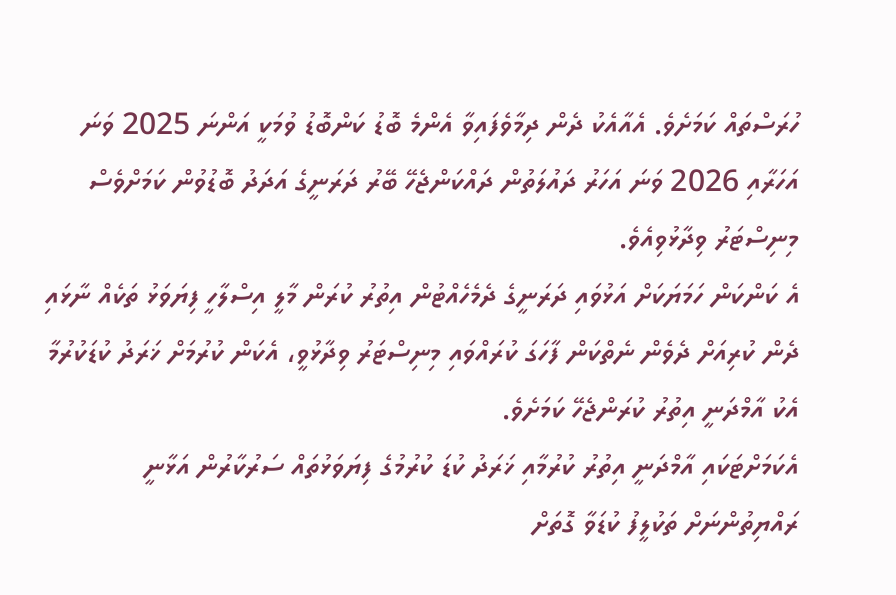ހުރަސްތައް ކަމަށެވެ. އެއާއެކު ދެން ދިމާވެފައިވާ އެންމެ ބޮޑު ކަންބޮޑު ވުމަކީ އަންނަ 2025 ވަނަ އަހަރާއި 2026 ވަނަ އަހަރު ދައުލަތުން ދައްކަންޖެހޭ ބޭރު ދަރަނީގެ އަދަދު ބޮޑުވުން ކަމަށްވެސް މިނިސްޓަރު ވިދާޅުވިއެވެ.
އެ ކަންކަން ހަމަޔަކަށް އަޅުވައި ދަރަނީގެ ދެމެހެއްޓުން އިތުރު ކުރަން މާލީ އިސްލާހީ ފިޔަވަޅު ތަކެއް ނާޅައި ދެން ކުރިއަށް ދެވެން ނެތްކަން ފާހަގަ ކުރައްވައި މިނިސްޓަރު ވިދާޅުވީ، އެކަން ކުރުމަށް ޚަރަދު ކުޑަކުރުމާ އެކު އާމްދަނީ އިތުރު ކުރަންޖެހޭ ކަމަށެވެ.
އެކަމަށްޓަކައި އާމްދަނީ އިތުރު ކުރުމާއި ޚަރަދު ކުޑަ ކުރުމުގެ ފިޔަވަޅުތައް ސަރުކާރުން އަޅާނީ ރައްޔިތުންނަށް ތަކުލީފު ކުޑަވާ ގޮތަށް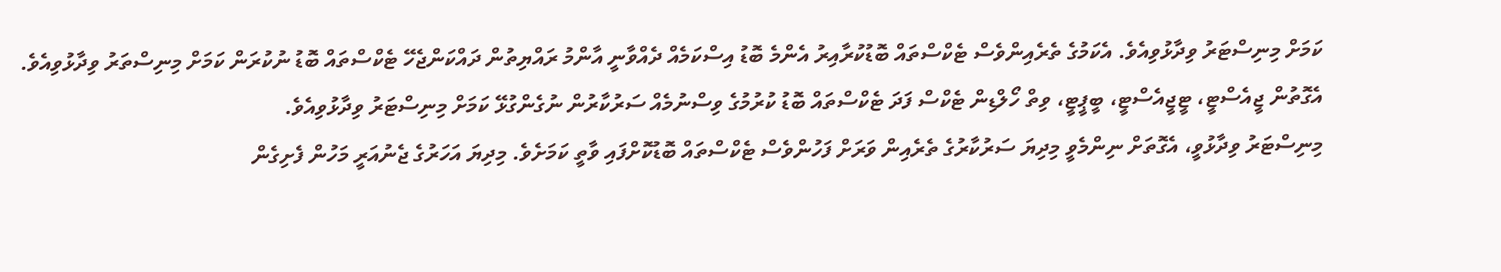ކަމަށް މިނިސްޓަރު ވިދާޅުވިއެވެ. އެކަމުގެ ތެރެއިންވެސް ޓެކްސްތައް ބޮޑުކުރާއިރު އެންމެ ބޮޑު އިސްކަމެއް ދެއްވާނީ އާންމު ރައްޔިތުން ދައްކަންޖެހޭ ޓެކްސްތައް ބޮޑު ނުކުރަން ކަމަށް މިނިސްތަރު ވިދާޅުވިއެވެ. އެގޮތުން ޖީއެސްޓީ، ޓީޖީއެސްޓީ، ބީޕީޓީ، ވިތް ހޯލްޑިން ޓެކްސް ފަދަ ޓެކްސްތައް ބޮޑު ކުރުމުގެ ވިސްނުމެއް ސަރުކާރުން ނުގެންގުޅޭ ކަމަށް މިނިސްޓަރު ވިދާޅުވިއެވެ.
މިނިސްޓަރު ވިދާޅުވީ، އެގޮތަށް ނިންމެވީ މިދިޔަ ސަރުކާރުގެ ތެރެއިން ވަރަށް ފަހުންވެސް ޓެކްސްތައް ބޮޑުކޮށްފައި ވާތީ ކަމަށެވެ. މިދިޔަ އަހަރުގެ ޖެނުއަރީ މަހުން ފެށިގެން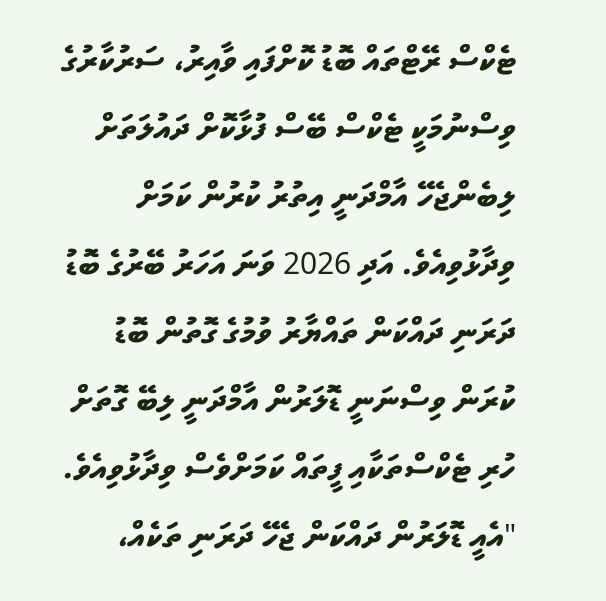ޓެކްސް ރޭޓްތައް ބޮޑު ކޮށްފައި ވާއިރު، ސަރުކާރުގެ ވިސްނުމަކީ ޓެކްސް ބޭސް ފުޅާކޮށް ދައުލަތަށް ލިބެންޖެހޭ އާމްދަނީ އިތުރު ކުރުން ކަމަށް ވިދާޅުވިއެވެ. އަދި 2026 ވަނަ އަހަރު ބޭރުގެ ބޮޑު ދަރަނި ދައްކަން ތައްޔާރު ވުމުގެ ގޮތުން ބޮޑު ކުރަން ވިސްނަނީ ޑޮލަރުން އާމްދަނީ ލިބޭ ގޮތަށް ހުރި ޓެކްސްތަކާއި ފީތައް ކަމަށްވެސް ވިދާޅުވިއެވެ.
"އެއީ ޑޮލަރުން ދައްކަން ޖެހޭ ދަރަނި ތަކެއް،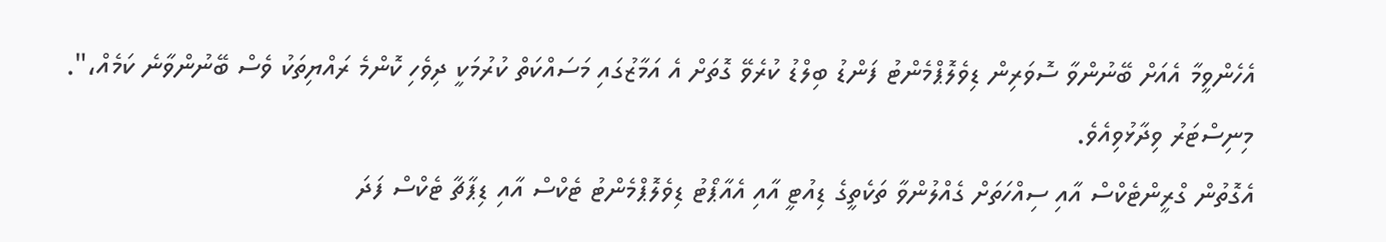އެހެންވީމާ އެއަށް ބޭނުންވާ ސޮވަރިން ޑިވެލޮޕްމެންޓު ފަންޑު ބިލްޑު ކުރެވޭ ގޮތަށް އެ އަމާޒުގައި މަސައްކަތް ކުރުމަކީ ދިވެހި ކޮންމެ ރައްޔިތަކު ވެސް ބޭނުންވާނެ ކަމެއް،". މިނިސްޓަރު ވިދާޅުވިއެވެ.
އެގޮތުން ގްރީންޓެކްސް އާއި ސިއްހަތަށް ގެއްލުންވާ ތަކެތީގެ ޑިއުޓީ އާއި އެއާޕޯޓު ޑިވެލޮޕްމެންޓު ޓެކްސް އާއި ޑިޕާޗާ ޓެކްސް ފަދަ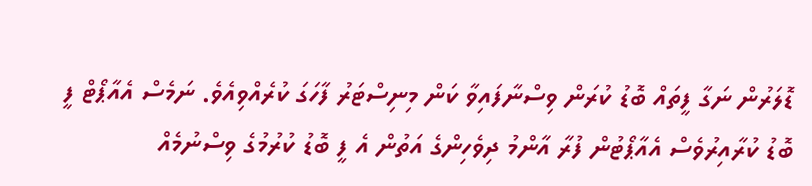ޑޮލަރުން ނަގާ ފީތައް ބޮޑު ކުރަން ވިސްނާފައިވާ ކަން މިނިސްޓަރު ފާހަގަ ކުރެއްވިއެވެ. ނަމެސް އެއާޕޯޓް ފީ ބޮޑު ކުރާއިރުވެސް އެއާޕޯޓުން ފުރާ އާންމު ދިވެހިންގެ އަތުން އެ ފީ ބޮޑު ކުރުމުގެ ވިސްނުމެއް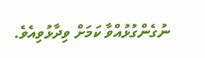ނުގެންގުޅުއްވާ ކަމަށް ވިދާޅުވިއެވެ.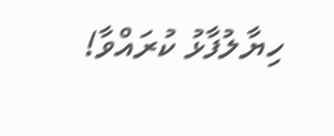ހިޔާލުފާޅު ކުރައްވާ!